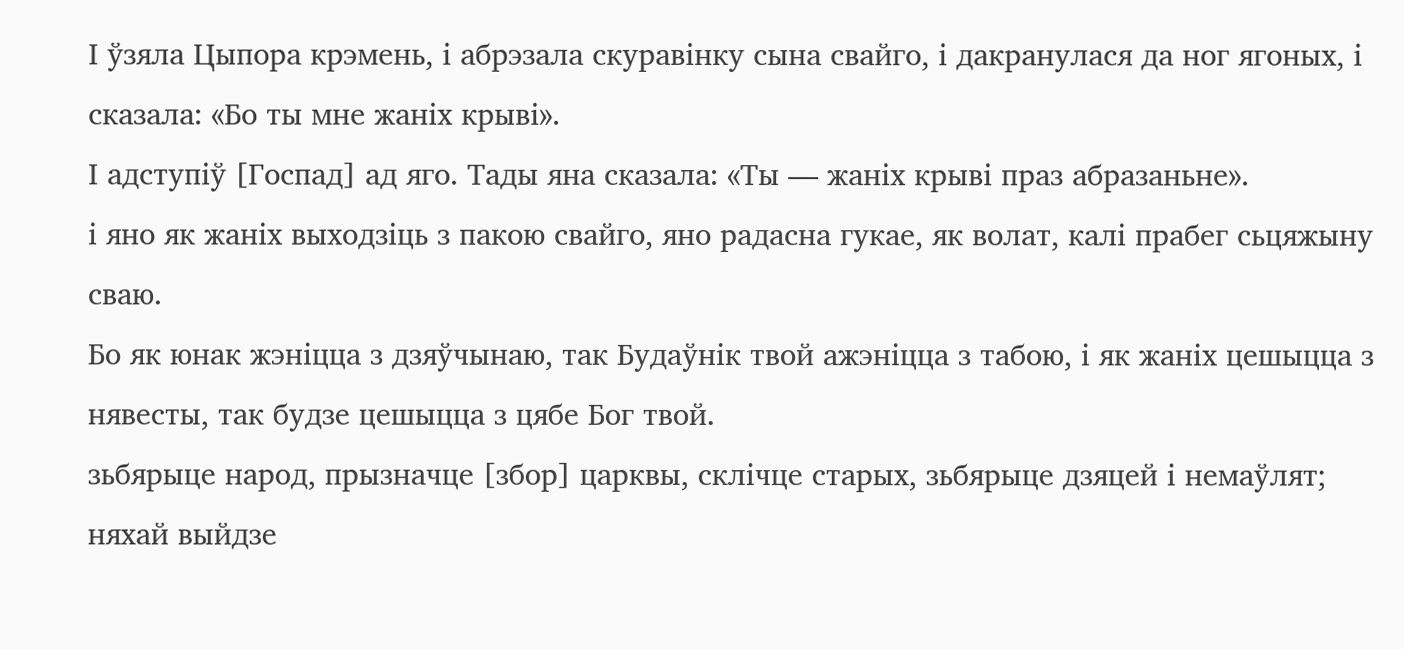І ўзяла Цыпора крэмень, і абрэзала скуравінку сына свайго, і дакранулася да ног ягоных, і сказала: «Бо ты мне жаніх крыві».
І адступіў [Госпад] ад яго. Тады яна сказала: «Ты — жаніх крыві праз абразаньне».
і яно як жаніх выходзіць з пакою свайго, яно радасна гукае, як волат, калі прабег сьцяжыну сваю.
Бо як юнак жэніцца з дзяўчынаю, так Будаўнік твой ажэніцца з табою, і як жаніх цешыцца з нявесты, так будзе цешыцца з цябе Бог твой.
зьбярыце народ, прызначце [збор] царквы, склічце старых, зьбярыце дзяцей і немаўлят; няхай выйдзе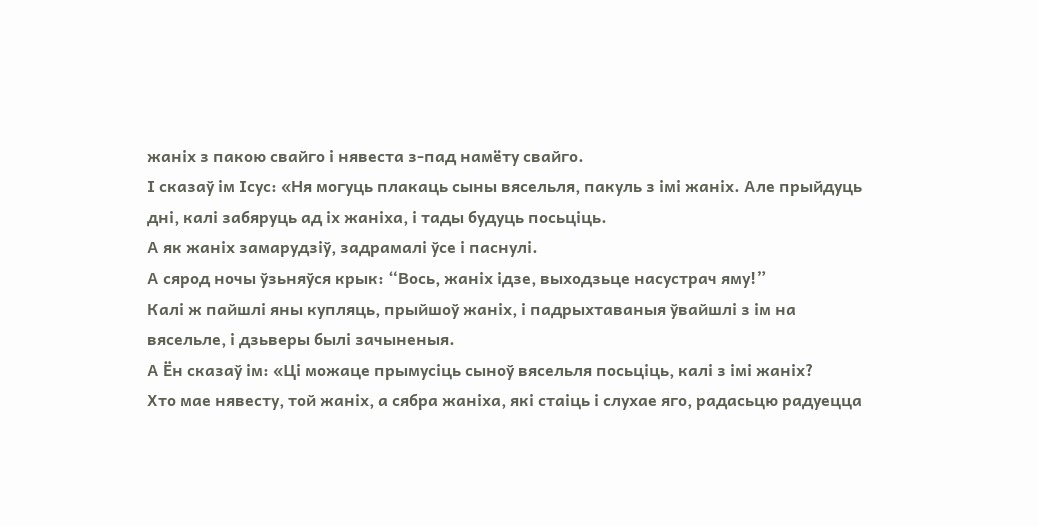жаніх з пакою свайго і нявеста з-пад намёту свайго.
І сказаў ім Ісус: «Ня могуць плакаць сыны вясельля, пакуль з імі жаніх. Але прыйдуць дні, калі забяруць ад іх жаніха, і тады будуць посьціць.
А як жаніх замарудзіў, задрамалі ўсе і паснулі.
А сярод ночы ўзьняўся крык: “Вось, жаніх ідзе, выходзьце насустрач яму!”
Калі ж пайшлі яны купляць, прыйшоў жаніх, і падрыхтаваныя ўвайшлі з ім на вясельле, і дзьверы былі зачыненыя.
А Ён сказаў ім: «Ці можаце прымусіць сыноў вясельля посьціць, калі з імі жаніх?
Хто мае нявесту, той жаніх, а сябра жаніха, які стаіць і слухае яго, радасьцю радуецца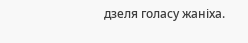дзеля голасу жаніха.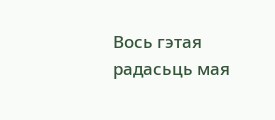Вось гэтая радасьць мая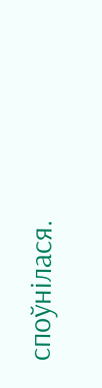споўнілася.